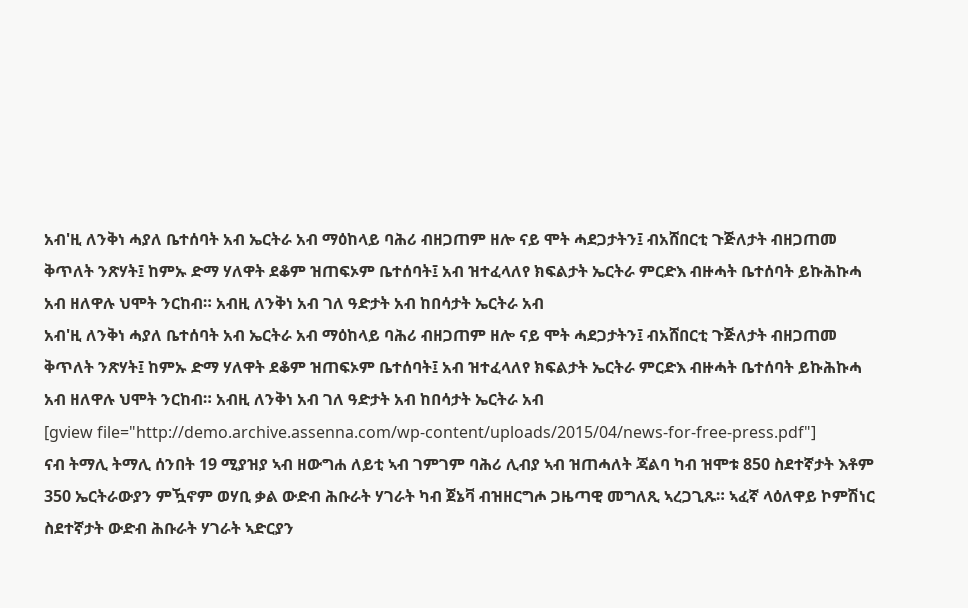አብ'ዚ ለንቅነ ሓያለ ቤተሰባት አብ ኤርትራ አብ ማዕከላይ ባሕሪ ብዘጋጠም ዘሎ ናይ ሞት ሓደጋታትን፤ ብአሸበርቲ ጉጅለታት ብዘጋጠመ ቅጥለት ንጽሃት፤ ከምኡ ድማ ሃለዋት ደቆም ዝጠፍኦም ቤተሰባት፤ አብ ዝተፈላለየ ክፍልታት ኤርትራ ምርድእ ብዙሓት ቤተሰባት ይኩሕኩሓ አብ ዘለዋሉ ህሞት ንርከብ። አብዚ ለንቅነ አብ ገለ ዓድታት አብ ከበሳታት ኤርትራ አብ
አብ'ዚ ለንቅነ ሓያለ ቤተሰባት አብ ኤርትራ አብ ማዕከላይ ባሕሪ ብዘጋጠም ዘሎ ናይ ሞት ሓደጋታትን፤ ብአሸበርቲ ጉጅለታት ብዘጋጠመ ቅጥለት ንጽሃት፤ ከምኡ ድማ ሃለዋት ደቆም ዝጠፍኦም ቤተሰባት፤ አብ ዝተፈላለየ ክፍልታት ኤርትራ ምርድእ ብዙሓት ቤተሰባት ይኩሕኩሓ አብ ዘለዋሉ ህሞት ንርከብ። አብዚ ለንቅነ አብ ገለ ዓድታት አብ ከበሳታት ኤርትራ አብ
[gview file="http://demo.archive.assenna.com/wp-content/uploads/2015/04/news-for-free-press.pdf"]
ናብ ትማሊ ትማሊ ሰንበት 19 ሚያዝያ ኣብ ዘውግሐ ለይቲ ኣብ ገምገም ባሕሪ ሊብያ ኣብ ዝጠሓለት ጃልባ ካብ ዝሞቱ 850 ስደተኛታት እቶም 350 ኤርትራውያን ምዃኖም ወሃቢ ቃል ውድብ ሕቡራት ሃገራት ካብ ጀኔቫ ብዝዘርግሖ ጋዜጣዊ መግለጺ ኣረጋጊጹ። ኣፈኛ ላዕለዋይ ኮምሽነር ስደተኛታት ውድብ ሕቡራት ሃገራት ኣድርያን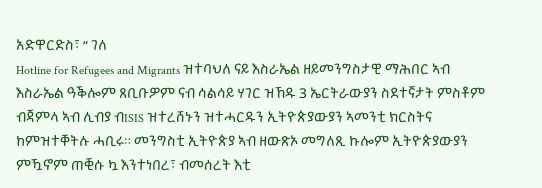አድዋርድስ፣ “ ገለ
Hotline for Refugees and Migrants ዝተባህለ ናይ እስራኤል ዘይመንግስታዊ ማሕበር ኣብ እስራኤል ዓቕሎም ጸቢቡዎም ናብ ሳልሳይ ሃገር ዝኸዱ 3 ኤርትራውያን ስደተኛታት ምስቶም ብጃምላ ኣብ ሊብያ ብISIS ዝተረሸኑን ዝተሓርዱን ኢትዮጵያውያን ኣመንቲ ክርስትና ከምዝተቐትሉ ሓቢሩ። መንግስቲ ኢትዮጵያ ኣብ ዘውጽኦ መግለጺ ኩሎም ኢትዮጵያውያን ምዃኖም ጠቒሱ ኳ እንተነበረ፣ ብመሰረት እቲ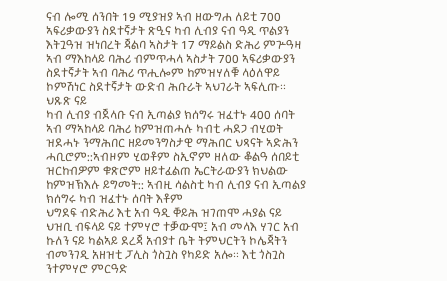ናብ ሎሚ ሰንበት 19 ሚያዝያ ኣብ ዘውግሐ ለይቲ 700 ኣፍሪቃውያን ስደተኛታት ጽዒና ካብ ሊብያ ናብ ዓዲ ጥልያን እትጓዓዝ ዝነበረት ጃልባ ኣስታት 17 ማይልስ ድሕሪ ምጕዓዛ ኣብ ማእከላይ ባሕሪ ብምጥሓላ ኣስታት 700 ኣፍሪቃውያን ስደተኛታት ኣብ ባሕሪ ጥሒሎም ከምዝሃለቑ ላዕለዋይ ኮምሽነር ስደተኛታት ውድብ ሕቡራት ኣህገራት ኣፍሊጡ። ህጹጽ ናይ
ካብ ሊብያ ብጀላቡ ናብ ኢጣልያ ክሰግሩ ዝፈተኑ 400 ሰባት ኣብ ማኣከላይ ባሕሪ ከምዝጠሓሉ ካብቲ ሓደጋ ብሂወት ዝደሓኑ ንማሕበር ዘይመንግስታዊ ማሕበር ህጻናት ኣድሕን ሓቢሮም::ኣብዞም ሂወቶም ስኢኖም ዘለው ቆልዓ ሰበይቲ ዝርከብዎም ቁጽሮም ዘይተፈልጠ ኤርትራውያን ክህልው ከምዝኽእሉ ይግመት:: ኣብዚ ሳልስቲ ካብ ሊብያ ናብ ኢጣልያ ክሰግሩ ካብ ዝፈተኑ ሰባት እቶም
ህግደፍ ብድሕሪ እቲ አብ ዓዲ ቐይሕ ዝገጠሞ ሓያል ናይ ህዝቢ ብፍላይ ናይ ተምሃሮ ተቓውሞ፤ አብ መላእ ሃገር አብ ኩለን ናይ ካልኣይ ደረጃ አብያተ ቤት ትምህርትን ኮሌጃትን ብመንገዲ አዘዝቲ ፓሊስ ጎስጓስ የካይድ አሎ። እቲ ጎስጓስ ንተምሃሮ ምርዓድ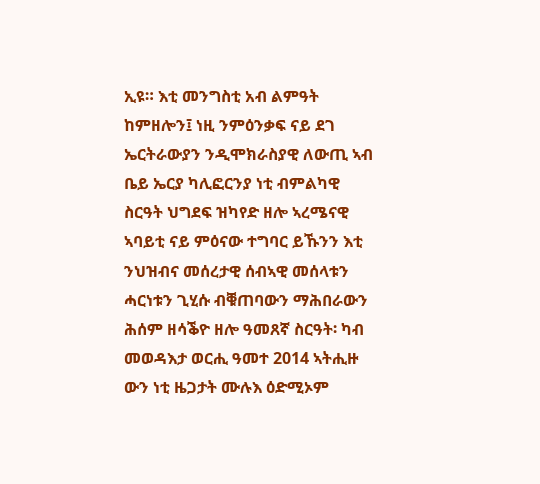ኢዩ። እቲ መንግስቲ አብ ልምዓት ከምዘሎን፤ ነዚ ንምዕንቃፍ ናይ ደገ
ኤርትራውያን ንዲሞክራስያዊ ለውጢ ኣብ ቤይ ኤርያ ካሊፎርንያ ነቲ ብምልካዊ ስርዓት ህግደፍ ዝካየድ ዘሎ ኣረሜናዊ ኣባይቲ ናይ ምዕናው ተግባር ይኹንን እቲ ንህዝብና መሰረታዊ ሰብኣዊ መሰላቱን ሓርነቱን ጊሂሱ ብቑጠባውን ማሕበራውን ሕሰም ዘሳቕዮ ዘሎ ዓመጸኛ ስርዓት፡ ካብ መወዳእታ ወርሒ ዓመተ 2014 ኣትሒዙ ውን ነቲ ዜጋታት ሙሉእ ዕድሚኦም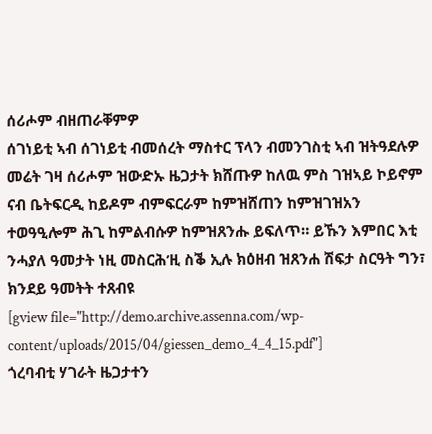ሰሪሖም ብዘጠራቐምዎ
ሰገነይቲ ኣብ ሰገነይቲ ብመሰረት ማስተር ፕላን ብመንገስቲ ኣብ ዝትዓደሉዎ መሬት ገዛ ሰሪሖም ዝውድኡ ዜጋታት ክሸጡዎ ከለዉ ምስ ገዝኣይ ኮይኖም ናብ ቤትፍርዲ ከይዶም ብምፍርራም ከምዝሸጠን ከምዝገዝአን ተወዓዒሎም ሕጊ ከምልብሱዎ ከምዝጸንሑ ይፍለጥ። ይኹን እምበር እቲ ንሓያለ ዓመታት ነዚ መስርሕ’ዚ ስቕ ኢሉ ክዕዘብ ዝጸንሐ ሽፍታ ስርዓት ግን፣ ክንደይ ዓመትት ተጸብዩ
[gview file="http://demo.archive.assenna.com/wp-content/uploads/2015/04/giessen_demo_4_4_15.pdf"]
ጎረባብቲ ሃገራት ዜጋታተን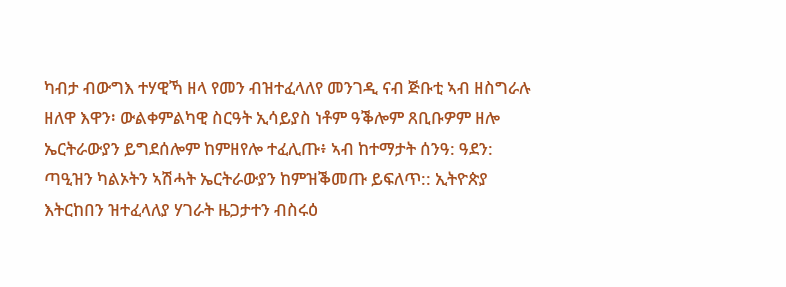ካብታ ብውግእ ተሃዊኻ ዘላ የመን ብዝተፈላለየ መንገዲ ናብ ጅቡቲ ኣብ ዘስግራሉ ዘለዋ እዋን፡ ውልቀምልካዊ ስርዓት ኢሳይያስ ነቶም ዓቕሎም ጸቢቡዎም ዘሎ ኤርትራውያን ይግደሰሎም ከምዘየሎ ተፈሊጡ፥ ኣብ ከተማታት ሰንዓ: ዓደን: ጣዒዝን ካልኦትን ኣሽሓት ኤርትራውያን ከምዝቕመጡ ይፍለጥ:: ኢትዮጵያ እትርከበን ዝተፈላለያ ሃገራት ዜጋታተን ብስሩዕ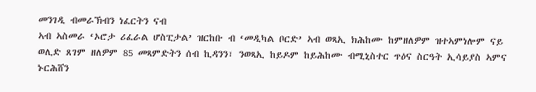መንገዲ ብመራኽብን ነፈርትን ናብ
ኣብ ኣስመራ ‘ኦሮታ ሪፈራል ሆስፒታል’ ዝርከቡ ብ ‘መዲካል ቦርድ’ ኣብ ወጻኢ ክሕከሙ ከምዘለዎም ዝተኣምነሎም ናይ ወሊድ ጸገም ዘለዎም 85 መጻምድትን ሰብ ኪዳንን፣ ንወጻኢ ከይዶም ከይሕከሙ ብሚኒስተር ጥዕና ስርዓት ኢሳይያስ ኣምና ኑርሕሸን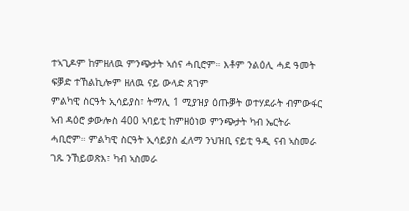ተኣጊዶም ከምዘለዉ ምንጭታት ኣሰና ሓቢሮም። እቶም ንልዕሊ ሓደ ዓመት ፍቓድ ተኸልኪሎም ዘለዉ ናይ ውላድ ጸገም
ምልካዊ ስርዓት ኢሳይያስ፣ ትማሊ 1 ሚያዝያ ዕጡቓት ወተሃደራት ብምውፋር ኣብ ዳዕሮ ቃውሎስ 400 ኣባይቲ ከምዘዕነወ ምንጭታት ካብ ኤርትራ ሓቢሮም። ምልካዊ ስርዓት ኢሳይያስ ፈለማ ንህዝቢ ናይቲ ዓዲ ናብ ኣስመራ ገጹ ንኸይወጽእ፣ ካብ ኣስመራ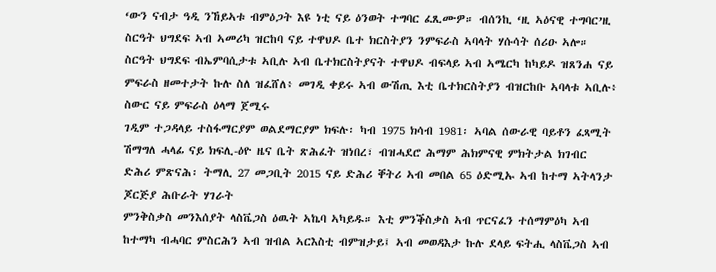‘ውን ናብታ ዓዲ ንኸይኣቱ ብምዕጋት እዩ ነቲ ናይ ዕንወት ተግባር ፈጺሙዎ። ብሰንኪ ‘ዚ ኣዕናዊ ተግባር’ዚ
ስርዓት ህግደፍ ኣብ ኣመሪካ ዝርከባ ናይ ተዋህዶ ቤተ ክርስትያን ንምፍራስ ኣባላት ሃሱሳት ሰሪዑ ኣሎ። ስርዓት ህግደፍ ብኤምባሲታቱ ኣቢሉ ኣብ ቤተክርስትያናት ተዋህዶ ብፍላይ ኣብ ኣሜርካ ከካይዶ ዝጸንሐ ናይ ምፍራስ ዘመተታት ኩሉ ስለ ዝፈሸለ፥ መገዲ ቀይሩ ኣብ ውሽጢ እቲ ቤተክርስትያን ብዝርከቡ ኣባላቱ ኣቢሉ፥ ስውር ናይ ምፍራስ ዕላማ ጀሚሩ
ገዲም ተጋዳላይ ተስፋማርያም ወልደማርያም ክፍሉ፡ ካብ 1975 ክሳብ 1981፡ ኣባል ሰውራዊ ባይቶን ፈጻሚት ሽማግለ ሓላፊ ናይ ክፍሊ-ዕዮ ዜና ቤት ጽሕፈት ዝነበረ፣ ብዝሓደሮ ሕማም ሕክምናዊ ምክትታል ክገብር ድሕሪ ምጽናሕ፡ ትማሊ 27 መጋቢት 2015 ናይ ድሕሪ ቐትሪ ኣብ መበል 65 ዕድሚኡ ኣብ ከተማ ኣትላንታ ጆርጅያ ሕቡራት ሃገራት
ምንቅስቃስ መንእሰያት ላስቬጋስ ዕዉት ኣኬባ ኣካይዱ። እቲ ምንቕስቃስ ኣብ ጥርናፈን ተሰማምዕካ ኣብ ከተማካ ብሓባር ምስርሕን ኣብ ዝብል ኣርእስቲ ብምዝታይ፤ ኣብ መወዳእታ ኩሉ ደላይ ፍትሒ ላስቬጋስ ኣብ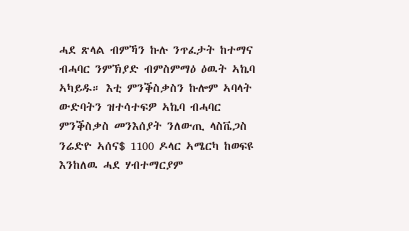ሓደ ጽላል ብምኻን ኩሉ ንጥፈታት ከተማና ብሓባር ንምኽያድ ብምስምማዕ ዕዉት ኣኬባ ኣካይዱ። እቲ ምንቕስቃስን ኩሎም ኣባላት ውድባትን ዝተሳተፍዎ ኣኬባ ብሓባር
ምንቕስቃስ መንእሰያት ንለውጢ ላስቬጋስ ንሬድዮ ኣሰና$ 1100 ዶላር ኣሜርካ ከወፍዩ እንከለዉ ሓደ ሃብተማርያም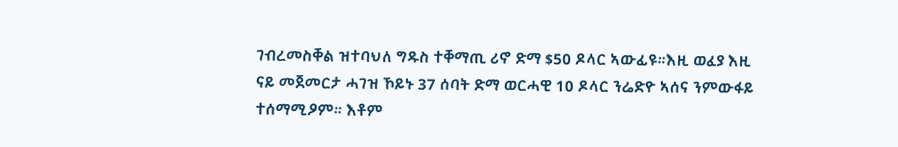ገብረመስቐል ዝተባህለ ግዱስ ተቐማጢ ሪኖ ድማ $50 ዶላር ኣውፊዩ።እዚ ወፈያ እዚ ናይ መጀመርታ ሓገዝ ኾይኑ 37 ሰባት ድማ ወርሓዊ 10 ዶላር ንሬድዮ ኣሰና ንምውፋይ ተሰማሚዖም። እቶም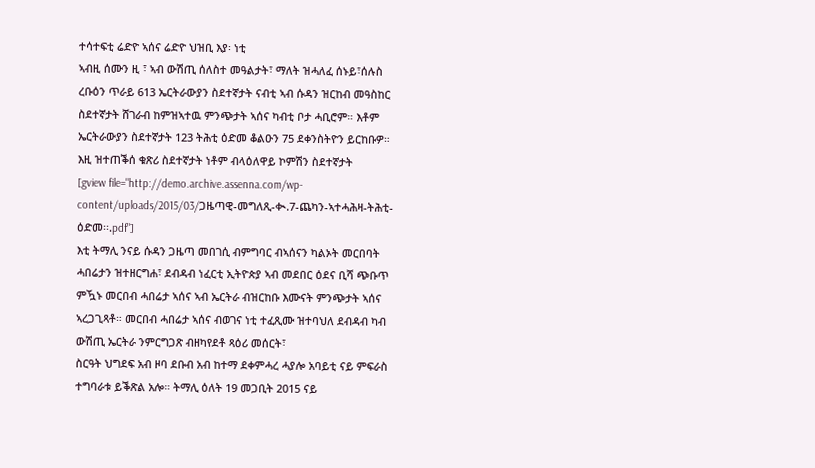ተሳተፍቲ ሬድዮ ኣሰና ሬድዮ ህዝቢ እያ፡ ነቲ
ኣብዚ ሰሙን ዚ ፣ ኣብ ውሽጢ ሰለስተ መዓልታት፣ ማለት ዝሓለፈ ሰኑይ፣ሰሉስ ረቡዕን ጥራይ 613 ኤርትራውያን ስደተኛታት ናብቲ ኣብ ሱዳን ዝርከብ መዓስከር ስደተኛታት ሸገራብ ከምዝኣተዉ ምንጭታት ኣሰና ካብቲ ቦታ ሓቢሮም። እቶም ኤርትራውያን ስደተኛታት 123 ትሕቲ ዕድመ ቆልዑን 75 ደቀንስትዮን ይርከቡዎ። እዚ ዝተጠቕሰ ቁጽሪ ስደተኛታት ነቶም ብላዕለዋይ ኮምሽን ስደተኛታት
[gview file="http://demo.archive.assenna.com/wp-content/uploads/2015/03/ጋዜጣዊ-መግለጺ-ቊ.7-ጨካን-ኣተሓሕዛ-ትሕቲ-ዕድመ፡፡.pdf"]
እቲ ትማሊ ንናይ ሱዳን ጋዜጣ መበገሲ ብምግባር ብኣሰናን ካልኦት መርበባት ሓበሬታን ዝተዘርግሐ፣ ደብዳብ ነፈርቲ ኢትዮጵያ ኣብ መደበር ዕደና ቢሻ ጭቡጥ ምዃኑ መርበብ ሓበሬታ ኣሰና ኣብ ኤርትራ ብዝርከቡ እሙናት ምንጭታት ኣሰና ኣረጋጊጻቶ። መርበብ ሓበሬታ ኣሰና ብወገና ነቲ ተፈጺሙ ዝተባህለ ደብዳብ ካብ ውሽጢ ኤርትራ ንምርግጋጽ ብዘካየደቶ ጻዕሪ መሰርት፣
ስርዓት ህግደፍ አብ ዞባ ደቡብ አብ ከተማ ደቀምሓረ ሓያሎ አባይቲ ናይ ምፍራስ ተግባራቱ ይቕጽል አሎ። ትማሊ ዕለት 19 መጋቢት 2015 ናይ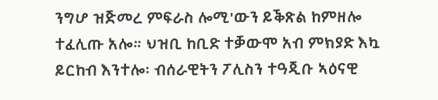ንግሆ ዝጅመረ ምፍራስ ሎሚ'ውን ይቕጽል ከምዘሎ ተፈሊጡ አሎ። ህዝቢ ከቢድ ተቓውሞ አብ ምክያድ እኳ ይርከብ እንተሎ፡ ብሰራዊትን ፖሊስን ተዓጂቡ ኣዕናዊ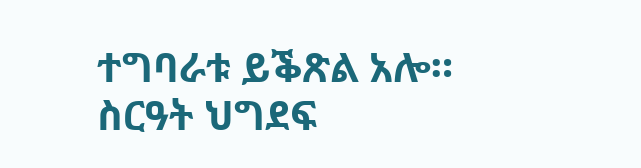ተግባራቱ ይቕጽል አሎ። ስርዓት ህግደፍ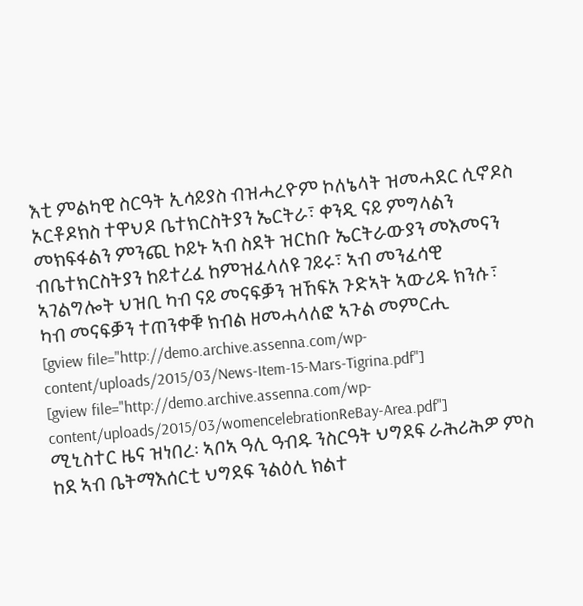እቲ ምልካዊ ስርዓት ኢሳይያስ ብዝሓረዮም ኮለኔላት ዝመሓደር ሲኖዶስ ኦርቶዶክስ ተዋህዶ ቤተክርስትያን ኤርትራ፣ ቀንዲ ናይ ምግላልን መክፍፋልን ምንጪ ኮይኑ ኣብ ስደት ዝርከቡ ኤርትራውያን መእመናን ብቤተክርስትያን ከይተረፈ ከምዝፈላለዩ ገይሩ፣ ኣብ መንፈሳዊ ኣገልግሎት ህዝቢ ካብ ናይ መናፍቓን ዝኸፍአ ጉድኣት ኣውሪዱ ክንሱ፣ ካብ መናፍቓን ተጠንቀቑ ክብል ዘመሓላለፎ ኣጉል መምርሒ
[gview file="http://demo.archive.assenna.com/wp-content/uploads/2015/03/News-Item-15-Mars-Tigrina.pdf"]
[gview file="http://demo.archive.assenna.com/wp-content/uploads/2015/03/womencelebrationReBay-Area.pdf"]
ሚኒስተር ዜና ዝነበረ፡ ኣቦኣ ዓሊ ዓብዱ ንስርዓት ህግደፍ ራሕሪሕዎ ምስ ከደ ኣብ ቤትማእሰርቲ ህግደፍ ንልዕሊ ክልተ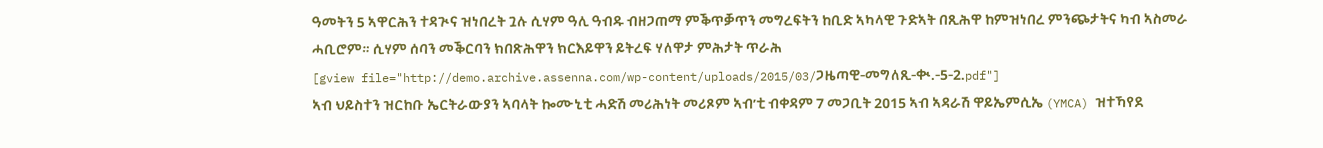ዓመትን 5 ኣዋርሕን ተዳጒና ዝነበረት ጓሉ ሲሃም ዓሊ ዓብዱ ብዘጋጠማ ምቕጥቓጥን መግረፍትን ከቢድ ኣካላዊ ጉድኣት በጺሕዋ ከምዝነበረ ምንጭታትና ካብ ኣስመራ ሓቢሮም። ሲሃም ሰባን መቕርባን ክበጽሕዋን ክርእይዋን ይትረፍ ሃለዋታ ምሕታት ጥራሕ
[gview file="http://demo.archive.assenna.com/wp-content/uploads/2015/03/ጋዜጣዊ-መግለጺ-ቊ.-5-2.pdf"]
ኣብ ህይስተን ዝርከቡ ኤርትራውያን ኣባላት ኰሙኒቲ ሓድሽ መሪሕነት መሪጾም ኣብ’ቲ ብቀዳም 7 መጋቢት 2015 ኣብ ኣዳራሽ ዋይኤምሲኤ (YMCA) ዝተኻየደ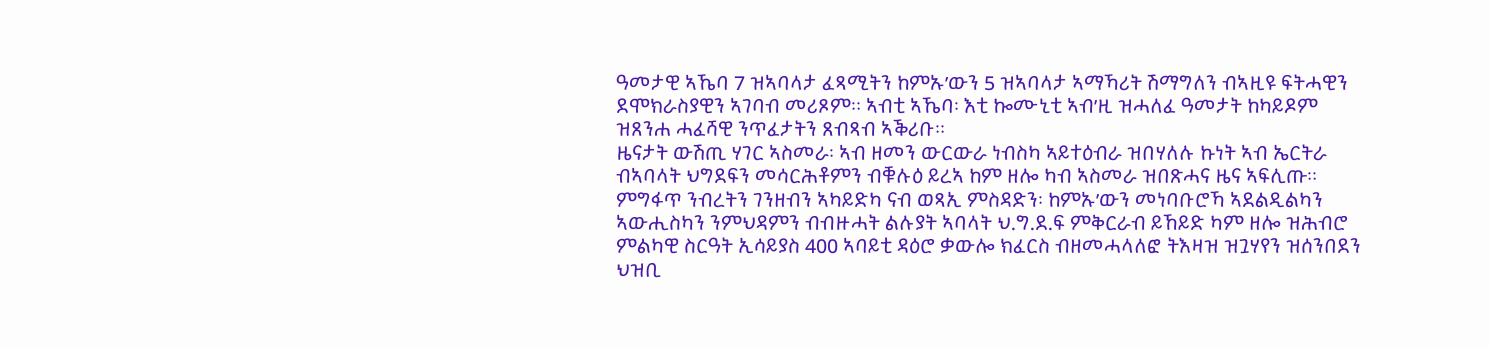ዓመታዊ ኣኼባ 7 ዝኣባላታ ፈጻሚትን ከምኡ’ውን 5 ዝኣባላታ ኣማኻሪት ሽማግለን ብኣዚዩ ፍትሓዊን ደሞክራስያዊን ኣገባብ መሪጾም። ኣብቲ ኣኼባ፡ እቲ ኰሙኒቲ ኣብ’ዚ ዝሓለፈ ዓመታት ከካይዶም ዝጸንሐ ሓፈሻዊ ንጥፈታትን ጸብጻብ ኣቕሪቡ።
ዜናታት ውሽጢ ሃገር ኣስመራ፡ ኣብ ዘመን ውርውራ ነብስካ ኣይተዕብራ ዝበሃለሉ ኩነት ኣብ ኤርትራ ብኣባላት ህግደፍን መሳርሕቶምን ብቑሉዕ ይረኣ ከም ዘሎ ካብ ኣስመራ ዝበጽሓና ዜና ኣፍሊጡ። ምግፋጥ ንብረትን ገንዘብን ኣካይድካ ናብ ወጻኢ ምስዳድን፡ ከምኡ’ውን መነባቡሮኻ ኣደልዲልካን ኣውሒስካን ንምህዳምን ብብዙሓት ልሉያት ኣባላት ህ.ግ.ደ.ፍ ምቅርራብ ይኸይድ ካም ዘሎ ዝሕብሮ
ምልካዊ ስርዓት ኢሳይያስ 400 ኣባይቲ ዳዕሮ ቃውሎ ክፈርስ ብዘመሓላለፎ ትእዛዝ ዝጓሃየን ዝሰንበደን ህዝቢ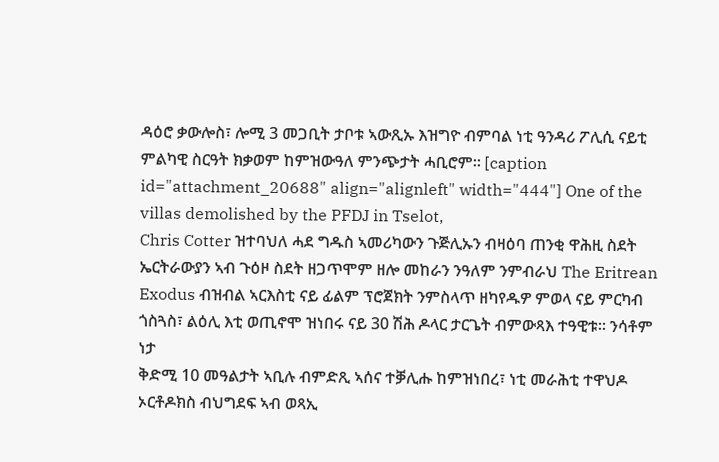ዳዕሮ ቃውሎስ፣ ሎሚ 3 መጋቢት ታቦቱ ኣውጺኡ እዝግዮ ብምባል ነቲ ዓንዳሪ ፖሊሲ ናይቲ ምልካዊ ስርዓት ክቃወም ከምዝውዓለ ምንጭታት ሓቢሮም። [caption id="attachment_20688" align="alignleft" width="444"] One of the villas demolished by the PFDJ in Tselot,
Chris Cotter ዝተባህለ ሓደ ግዱስ ኣመሪካውን ጉጅሊኡን ብዛዕባ ጠንቂ ዋሕዚ ስደት ኤርትራውያን ኣብ ጉዕዞ ስደት ዘጋጥሞም ዘሎ መከራን ንዓለም ንምብራህ The Eritrean Exodus ብዝብል ኣርእስቲ ናይ ፊልም ፕሮጀክት ንምስላጥ ዘካየዱዎ ምወላ ናይ ምርካብ ጎስጓስ፣ ልዕሊ እቲ ወጢኖሞ ዝነበሩ ናይ 30 ሽሕ ዶላር ታርጌት ብምውጻእ ተዓዊቱ። ንሳቶም ነታ
ቅድሚ 10 መዓልታት ኣቢሉ ብምድጺ ኣሰና ተቓሊሑ ከምዝነበረ፣ ነቲ መራሕቲ ተዋህዶ ኦርቶዶክስ ብህግደፍ ኣብ ወጻኢ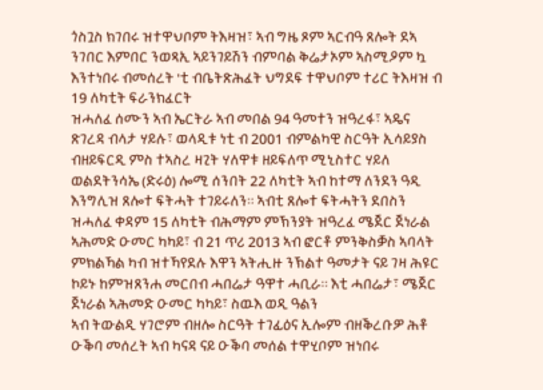ጎስጓስ ክገበሩ ዝተዋህቦም ትእዛዝ፣ ኣብ ግዜ ጾም ኣርብዓ ጸሎት ደኣ ንገበር እምበር ንወጻኢ ኣይንገይሽን ብምባል ቅሬታኦም ኣስሚዖም ኳ እንተነበሩ ብመሰረት 'ቲ ብቤትጽሕፈት ህግደፍ ተዋህቦም ተሪር ትእዛዝ ብ 19 ለካቲት ፍራንክፈርት
ዝሓለፈ ሰሙን ኣብ ኤርትራ ኣብ መበል 94 ዓመተን ዝዓረፋ፣ ኣዴና ጽገረዳ ብላታ ሃይሉ፣ ወላዲቱ ነቲ ብ 2001 ብምልካዊ ስርዓት ኢሳይያስ ብዘይፍርዲ ምስ ተኣስረ ዛጊት ሃለዋቱ ዘይፍለጥ ሚኒስተር ሃይለ ወልደትንሳኤ (ድሩዕ) ሎሚ ሰንበት 22 ለካቲት ኣብ ከተማ ለንደን ዓዲ እንግሊዝ ጸሎተ ፍትሓት ተገይሩለን። ኣብቲ ጸሎተ ፍትሓትን ደበስን
ዝሓለፈ ቀዳም 15 ለካቲት ብሕማም ምኽንያት ዝዓረፈ ሜጀር ጀነራል ኣሕመድ ዑመር ካካይ፣ ብ 21 ጥሪ 2013 ኣብ ፎርቶ ምንቅስቓስ ኣባላት ምክልኻል ካብ ዝተኻየደሉ እዋን ኣትሒዙ ንኽልተ ዓመታት ናይ ገዛ ሕዩር ኮይኑ ከምዝጸንሐ መርበብ ሓበሬታ ዓዋተ ሓቢራ። እቲ ሓበሬታ፣ ሜጀር ጀነራል ኣሕመድ ዑመር ካካይ፣ ስዉእ ወዲ ዓልን
ኣብ ትውልዲ ሃገሮም ብዘሎ ስርዓት ተገፊዕና ኢሎም ብዘቕረቡዎ ሕቶ ዑቕባ መሰረት ኣብ ካናዳ ናይ ዑቕባ መሰል ተዋሂቦም ዝነበሩ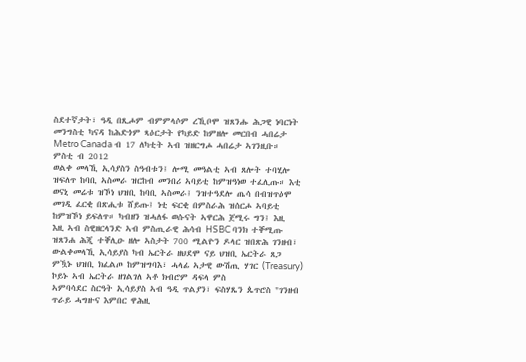ስደተኛታት፣ ዓዲ በጺሖም ብምምላሶም ረኺቦሞ ዝጸንሑ ሕጋዊ ነባርነት መንግስቲ ካናዳ ከሕድጎም ጻዕርታት የካይድ ከምዘሎ መርበብ ሓበሬታ Metro Canada ብ 17 ለካቲት ኣብ ዝዘርግሖ ሓበሬታ ኣገንዚቡ። ምስቲ ብ 2012
ወልቀ መላኺ ኢሳያስን ስዓብቱን፤ ሎሚ መዓልቲ ኣብ ጸሎት ተባሂሎ ዝፍለጥ ከባቢ ኣስመራ ዝርከብ መንበሪ ኣባይቲ ከምዝዓነወ ተፈሊጡ። እቲ ወናኒ መሬቱ ዝኾነ ህዝቢ ከባቢ ኣስመራ፤ ንዝተዓደሎ ጤሳ በብዝጥዕሞ መገዲ ፈርቂ በጽሒቱ ሸይጡ፤ ነቲ ፍርቂ በምስራሕ ዝሰርሖ ኣባይቲ ከምዝኾነ ይፍለጥ። ካብዘን ዝሓለፋ ወሱናት ኣዋርሕ ጀሚሩ ግን፤ እዚ
እዚ ኣብ ስዊዘርላንድ ኣብ ምስጢራዊ ሕሳብ HSBC ባንክ ተቐሚጡ ዝጸንሐ ሕጂ ተቐሊዑ ዘሎ ኣስታት 700 ሚልዮን ዶላር ዝበጽሕ ገንዘብ፣ ውልቀመላኺ ኢሳይያስ ካብ ኤርትራ ዘህደሞ ናይ ህዝቢ ኤርትራ ጸጋ ምዃኑ ህዝቢ ክፈልጦ ከምዝግባእ፣ ሓላፊ ኣታዊ ውሽጢ ሃገር (Treasury) ኮይኑ ኣብ ኤርትራ ዘገልገለ ኣቶ ክብሮም ዳፍላ ምስ
ኣምባሳደር ስርዓት ኢሳይያስ ኣብ ዓዲ ጥልያን፣ ፍስሃጼን ጴጥሮስ "ገንዘብ ጥራይ ሓግዙና እምበር ዋሕዚ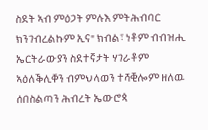ስደት ኣብ ምዕጋት ምሉእ ምትሕብባር ክንገብረልኩም ኢና" ክብል፣ ነቶም ብብዝሒ ኤርትራውያን ስደተኛታት ሃገራቶም ኣዕለቕሊቐን ብምህላወን ተሻቒሎም ዘለዉ ሰበስልጣን ሕብረት ኤውሮጳ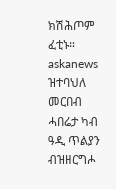ክሽሕጦም ፈቲኑ። askanews ዝተባህለ መርበብ ሓበሬታ ካብ ዓዲ ጥልያን ብዝዘርግሖ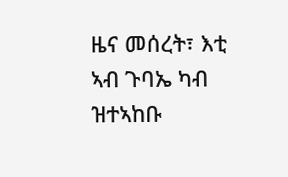ዜና መሰረት፣ እቲ
ኣብ ጉባኤ ካብ ዝተኣከቡ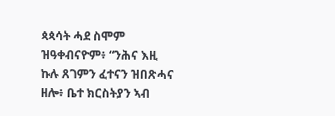ጳጳሳት ሓደ ስሞም ዝዓቀብናዮም፥ “ንሕና እዚ ኩሉ ጸገምን ፈተናን ዝበጽሓና ዘሎ፥ ቤተ ክርስትያን ኣብ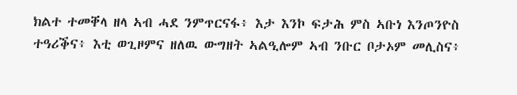ክልተ ተመቐላ ዘላ ኣብ ሓደ ንምጥርናፋ፥ እታ እንኮ ፍታሕ ምስ ኣቡነ እንጦንዮስ ተዓሪቕና፥ እቲ ወጊዞምና ዘለዉ ውግዘት ኣልዒሎም ኣብ ንቡር ቦታኦም መሊስና፥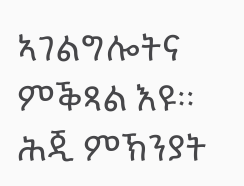ኣገልግሎትና ምቕጻል እዩ። ሕጂ ምኽንያት